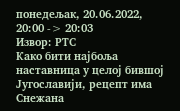понедељак, 20.06.2022, 20:00 -> 20:03
Извор: РТС
Како бити најбоља наставница у целој бившој Југославији, рецепт има Снежана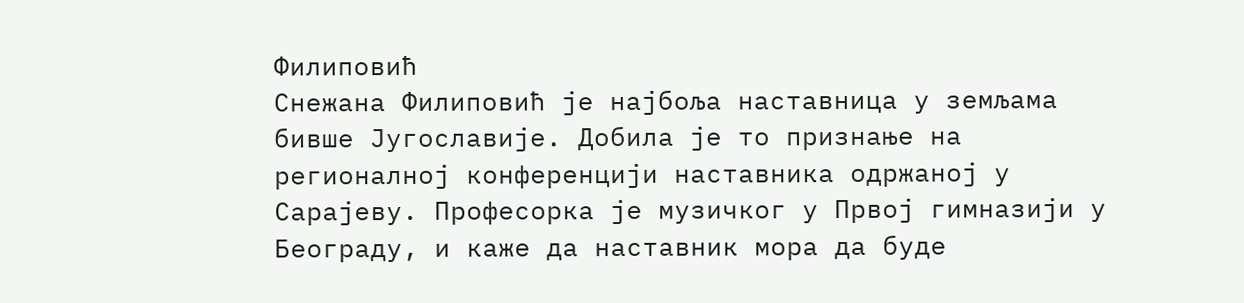Филиповић
Снежана Филиповић је најбоља наставница у земљама бивше Југославије. Добила је то признање на регионалној конференцији наставника одржаној у Сарајеву. Професорка је музичког у Првој гимназији у Београду, и каже да наставник мора да буде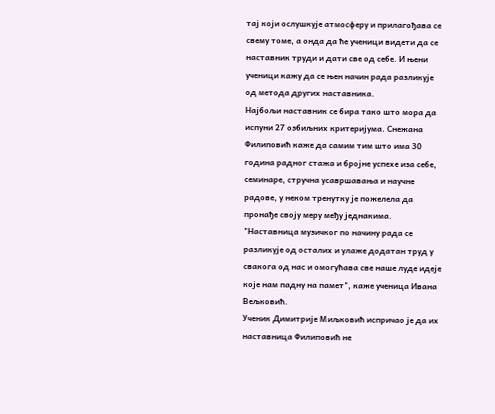тај који ослушкује атмосферу и прилагођава се свему томе, а онда да ће ученици видети да се наставник труди и дати све од себе. И њени ученици кажу да се њен начин рада разликује од метода других наставника.
Најбољи наставник се бира тако што мора да испуни 27 озбиљних критеријума. Снежана Филиповић каже да самим тим што има 30 година радног стажа и бројне успехе иза себе, семинаре, стручна усавршавања и научне радове, у неком тренутку је пожелела да пронађе своју меру међу једнакима.
"Наставница музичког по начину рада се разликује од осталих и улаже додатан труд у свакога од нас и омогућава све наше луде идеје које нам падну на памет", каже ученица Ивана Вељковић.
Ученик Димитрије Миљковић испричао је да их наставница Филиповић не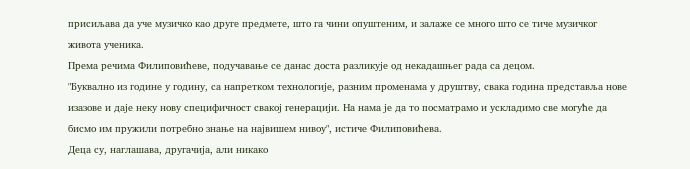присиљава да уче музичко као друге предмете, што га чини опуштеним, и залаже се много што се тиче музичког живота ученика.
Према речима Филиповићеве, подучавање се данас доста разликује од некадашњег рада са децом.
"Буквално из године у годину, са напретком технологије, разним променама у друштву, свака година представља нове изазове и даје неку нову специфичност свакој генерацији. На нама је да то посматрамо и ускладимо све могуће да бисмо им пружили потребно знање на највишем нивоу", истиче Филиповићева.
Деца су, наглашава, другачија, али никако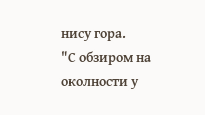нису гора.
"С обзиром на околности у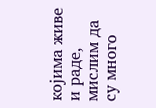којима живе и раде, мислим да су много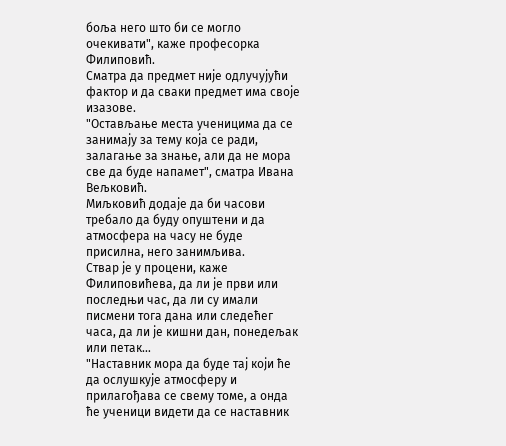боља него што би се могло очекивати", каже професорка Филиповић.
Сматра да предмет није одлучујући фактор и да сваки предмет има своје изазове.
"Остављање места ученицима да се занимају за тему која се ради, залагање за знање, али да не мора све да буде напамет", сматра Ивана Вељковић.
Миљковић додаје да би часови требало да буду опуштени и да атмосфера на часу не буде присилна, него занимљива.
Ствар је у процени, каже Филиповићева, да ли је први или последњи час, да ли су имали писмени тога дана или следећег часа, да ли је кишни дан, понедељак или петак…
"Наставник мора да буде тај који ће да ослушкује атмосферу и прилагођава се свему томе, а онда ће ученици видети да се наставник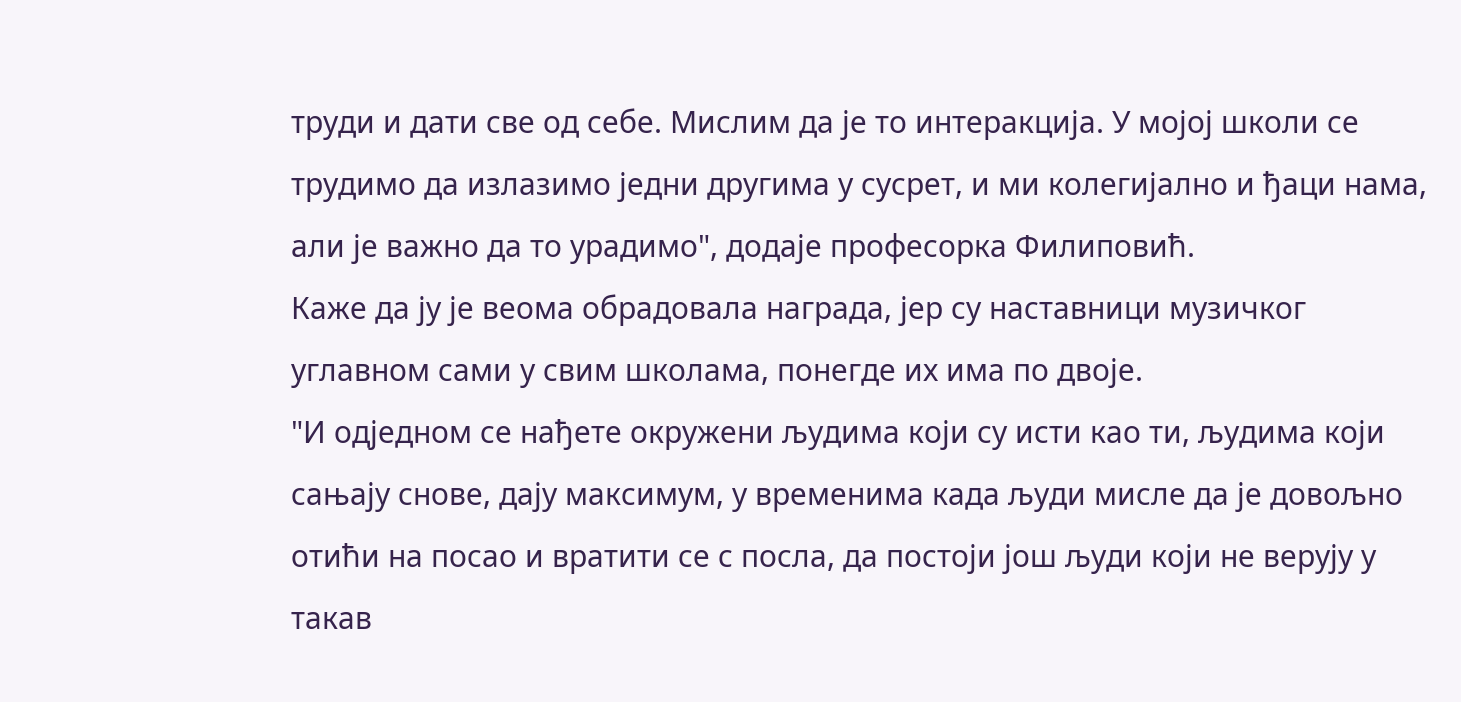труди и дати све од себе. Мислим да је то интеракција. У мојој школи се трудимо да излазимо једни другима у сусрет, и ми колегијално и ђаци нама, али је важно да то урадимо", додаје професорка Филиповић.
Каже да ју је веома обрадовала награда, јер су наставници музичког углавном сами у свим школама, понегде их има по двоје.
"И одједном се нађете окружени људима који су исти као ти, људима који сањају снове, дају максимум, у временима када људи мисле да је довољно отићи на посао и вратити се с посла, да постоји још људи који не верују у такав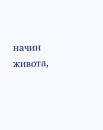начин живота,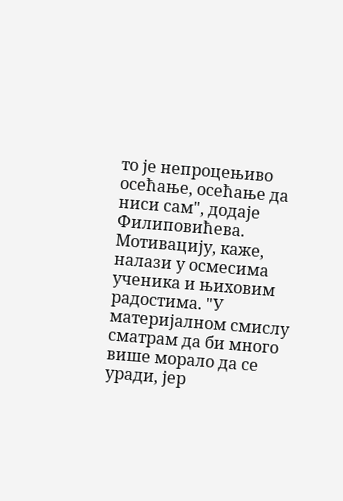то је непроцењиво осећање, осећање да ниси сам", додаје Филиповићева.
Мотивацију, каже, налази у осмесима ученика и њиховим радостима. "У материјалном смислу сматрам да би много више морало да се уради, јер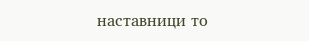наставници то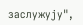заслужују",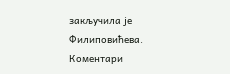закључила је Филиповићева.
Коментари